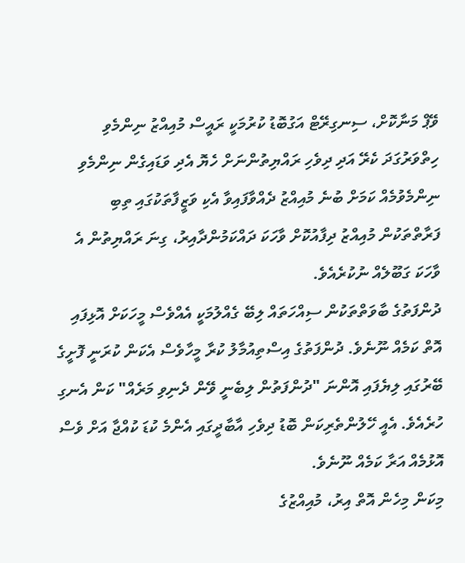ވޭޕް މަނާކޮށް، ސިނގިރޭޓް އަގުބޮޑު ކުރުމަކީ ރައީސް މުއިއްޒު ނިންމެވި ހިތްވަރުގަދަ ކެރޭ އަދި ދިވެހި ރައްޔިތުންނަށް ހެޔޮ އެދި ވަޑައިގެން ނިންމެވި ނިންމެވުމެއް ކަމަށް ބުނެ މުއިއްޒު ދެއްވާފައިވާ އެކި ވަޒީފާތަކުގައި ތިބި ފަރާތްތަކުން މުއިއްޒު ދިފާއުކޮށް ވާހަކަ ދައްކަމުންދާއިރު، ގިނަ ރައްޔިތުން އެ ވާހަކަ ގަބޫލެއް ނުކުރެއެވެ.
ދުންފަތުގެ ބާވަތްތަކުން ސިއްހަތައް ލިބޭ ގެއްލުމަކީ އެއްވެސް މީހަކަށް އޮޅިފައި އޮތް ކަމެއް ނޫނެވެ. ދުންފަތުގެ އިސްތިއުމާލު ކުރާ މީހާވެސް އެކަން ކުރަނީ ފޮށީގެ ބޭރުގައި ލިޔެފައި އޮންނަ "ދުންފަތުން ލިބެނީ ވޭން ދެނިވި މަރެއް" ކަން އެނގި ހުރެއެވެ. އެއީ ހޭލުންތެރިކަން ބޮޑު ދިވެހި އާބާދީގައި އެންމެ ކުޑަ ކުއްޖާ އަށް ވެސް އޮޅުމެއް އަރާ ކަމެއް ނޫނެވެ.
މިކަން މިހެން އޮތް އިރު، މުއިއްޒުގެ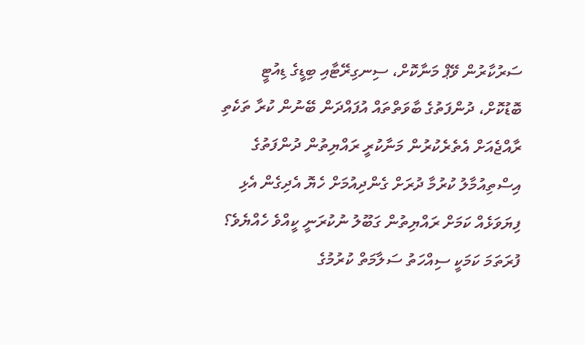ސަރުކާރުން ވޭޕް މަނާކޮށް، ސިނގިރޭޓާއި ބިޑީގެ ޑިއުޓީ ބޮޑުކޮށް، ދުންފަތުގެ ބާވަތްތައް އުފައްދަން ބޭނުން ކުރާ ތަކެތި ރާއްޖެއަށް އެތެރެކުރުން މަނާކުރީ ރައްޔިތުން ދުންފަތުގެ އިސްތިއުމާލު ކުރުމާ ދުރަށް ގެންދިއުމަށް ހެޔޮ އެދިގެން އެޅި ފިޔަވަޅެއް ކަމަށް ރައްޔިތުން ގަބޫލު ނުކުރަނީ ކީއްވެ ހެއްޔެވެ؟
ފުރަތަމަ ކަމަކީ ސިއްހަތު ސަލާމަތް ކުރުމުގެ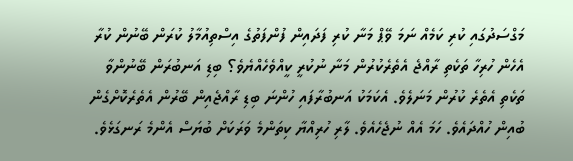މަގްސަދުގައި ކުރި ކަމެއް ނަމަ ވޭޕް މަނާ ކުރި ފަދައިން ފުންފަތުގެ އިސްތިއުމާލު ކުރަން ބޭނުން ކުރާ އެހެން ހުރިހާ ތަކެތި ރާއްޖެ އެތެރެކުރުން މަނާ ނުކުރީ ކީއްވެހެއްޔެވެ؟ ބިޑި އަނބުރަން ބޭނުންވާ ތަކެތި އެތެރެ ކުރުން މަނަލެވެ. އެކަމަކު އަނބުރާފައި ހުންނަ ބިޑި ރާއްޖެއިން ބޭރުން އެތެރެކޮށްގެން ބުއިން ހުއްދައެވެ. ހަމަ އެއް ނުޖެހެއެވެ. ލާރި ހުރިއްޔާ ކިތަންމެ ވަރަކަށް ބުޔަސް އެންމެ ރަނގަޅެވެ.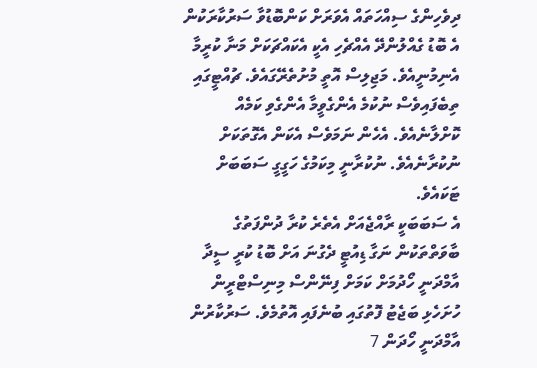ދިވެހިންގެ ސިއްހަތައް އެވަރަށް ކަންބޮޑުވާ ސަރުކާރަކުން އެ ބޮޑު ގެއްލުންދޭ އެއްޗެހި އެކީ އެކައްޗަކަށް މަނާ ކުރީމާ އެނިމުނީއެވެ. މަޖިލިސް އޮތީ މުށުތެރޭގައެވެ. ޗުއްޓީގައި ތިބެފައިވެސް ނުކުމެ އެންގެވީމާ އެންގެވި ކަމެއް ކޮށްލާނެއެވެ. އެހެން ނަމަވެސް އެކަން އެގޮތަކަށް ނުކުރާނެއެވެ. ނުކުރާނީ މިކަމުގެ ހަގީގީ ސަބަބަށް ޓަކައެވެ.
އެ ސަބަބަކީ ރާއްޖެއަށް އެތެރެ ކުރާ ދުންފަތުގެ ބާވަތްތަކުން ނަގާ ޑިއުޓީ ދެގުނަ އަށް ބޮޑު ކުރީ ސީދާ އާމްދަނީ ހޯދުމަށް ކަމަށް ފިނޭންސް މިނިސްޓްރީން ހުށަހެޅި ބަޖެޓު ފޮތުގައި ބުނެފައި އޮތުމެވެ. ސަރުކާރުން އާމްދަނީ ހޯދަން 7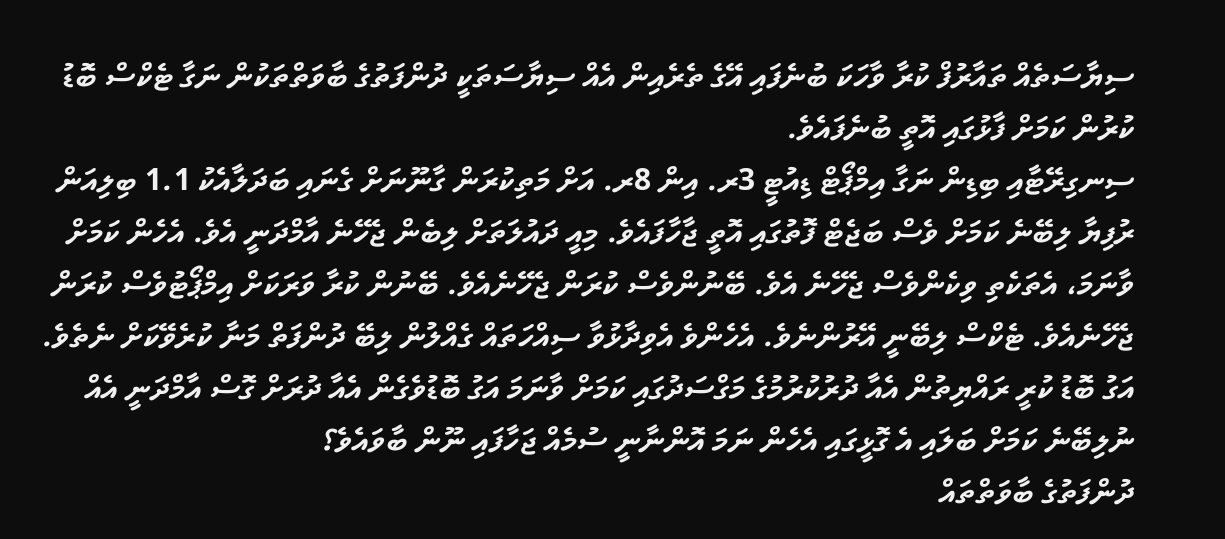ސިޔާސަތެއް ތައާރުފް ކުރާ ވާހަކަ ބުނެފައި އޭގެ ތެރެއިން އެއް ސިޔާސަތަކީ ދުންފަތުގެ ބާވަތްތަކުން ނަގާ ޓެކްސް ބޮޑު ކުރުން ކަމަށް ފާޅުގައި އޮތީ ބުނެފައެވެ.
ސިނގިރޭޓާއި ބިޑިން ނަގާ އިމްޕޯޓް ޑިއުޓީ 3ރ. އިން 8ރ. އަށް މަތިކުރަން ގާނޫނަށް ގެނައި ބަދަލާއެކު 1.1 ބިލިއަން ރުފިޔާ ލިބޭނެ ކަމަށް ވެސް ބަޖެޓް ފޮތުގައި އޮތީ ޖާހާފައެވެ. މިއީ ދައުލަތަށް ލިބެން ޖެހޭނެ އާމްދަނީ އެވެ. އެހެން ކަމަށް ވާނަމަ، އެތަކެތި ވިކެންވެސް ޖެހޭނެ އެވެ. ބޭނުންވެސް ކުރަން ޖެހޭނެއެވެ. ބޭނުން ކުރާ ވަރަކަށް އިމްޕޯޓުވެސް ކުރަން ޖެހޭނެއެވެ. ޓެކްސް ލިބޭނީ އޭރުންނެވެ. އެހެންވެ އެވިދާޅުވާ ސިއްހަތައް ގެއްލުން ލިބޭ ދުންފަތް މަނާ ކުރެވޭކަށް ނެތެވެ. އަގު ބޮޑު ކުރީ ރައްޔިތުން އެއާ ދުރުކުރުމުގެ މަގްސަދުގައި ކަމަށް ވާނަމަ އަގު ބޮޑުވެގެން އެއާ ދުރަށް ގޮސް އާމްދަނީ އެއް ނުލިބޭނެ ކަމަށް ބަލައި އެ ގޮޅީގައި އެހެން ނަމަ އޮންނާނީ ސުމެއް ޖަހާފައި ނޫން ބާވައެވެ؟
ދުންފަތުގެ ބާވަތްތައް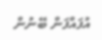އުފައްފަން ބޭނުން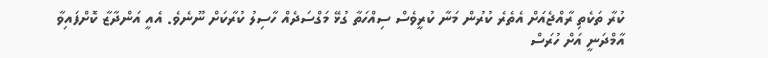ކުރާ ތަކެތި ރާއްޖެއަށް އެތެރެ ކުރުން މަނާ ކުރީވެސް ސިއްހަތާ ގުޅޭ މަގްސަދެއް ހާސިލު ކުރާކަށް ނޫނެވެ. އެއީ އަންދާޒާ ކޮށްފައިވާ އާމްދަނީ އަށް ހުރަސް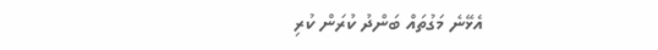އެޅޭނެ މަގުތައް ބަންދު ކުރަން ކުރި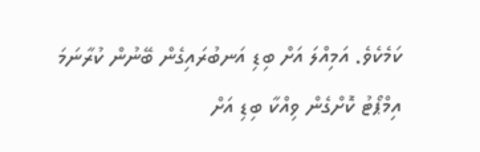ކަމެކެވެ. އަމިއްލަ އަށް ބިޑި އަނބުރައިގެން ބޭނުން ކުރާނަމަ އިމްޕޯޓު ކޮށްގެން ވިއްކާ ބިޑި އަށް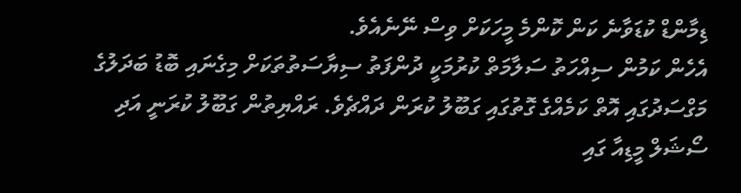ޑިމާންޑް ކުޑަވާނެ ކަން ކޮންމެ މީހަކަށް ވިސް ނޭނެއެވެ.
އެހެން ކަމުން ސިއްހަތު ސަލާމަތް ކުރުމަކީ ދުންފަތު ސިޔާސަތުތަކަށް މިގެނައި ބޮޑު ބަދަލުގެ މަގްސަދުގައި އޮތް ކަމެއްގެ ގޮތުގައި ގަބޫލު ކުރަން ދައްޗެވެ. ރައްޔިތުން ގަބޫލު ކުރަނީ އަދި ސޯޝަލް މީޑިއާ ގައި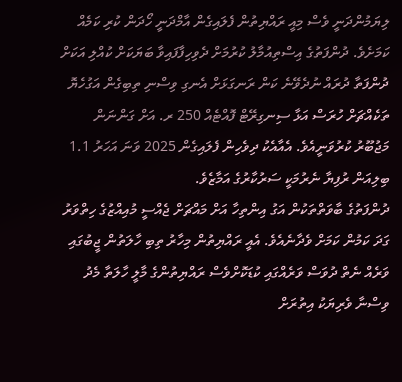ލިޔަމުންދަނީ ވެސް މިއީ ރައްޔިތުން ފެލައިގެން އާމްދަނީ ހޯދަން ކުރި ކަމެއް ކަމަށެވެ. ދުންފަތުގެ އިސްތިއުމާލު ކުރުމަށް ދެވިހިފާފައިވާ ބަޔަކަށް ކުއްލި އަކަށް ދުންފަތާ ދުރައް ނުދެވޭނެ ކަން ރަނގަޅަށް އެނގި ވިސްނި ތިބިގެން އަގުހެޔޮ ތަކެއްޗަށް ހުރަސް އަޅާ ސިނގިރޭޓް ފޮއްޓެއް 250 ރ. އަށް ގަންނަން މަޖުބޫރު ކުރުވަނީއެވެ. އެއާއެކު ދިވެހިން ފެލައިގެން 2025 ވަނަ އަހަރު 1.1 ބިލިއަން ރުފިޔާ ނެރުމަކީ ސަރުކާރުގެ އަމާޒެވެ.
ދުންފަތުގެ ބާވަތްތަކުން އަގު އިންތިހާ އަށް މައްޗަށް ޖެއްސީ މުއިއްޒުގެ ހިތްވަރު ގަދަ ކަމުން ކަމަށް ވެދާނެއެވެ. އެއީ ރައްޔިތުން މިހާރު ތިބި ހާލަތުން ޖީބުގައި ވަރެއް ނެތް ދުވަސް ވަރެއްގައި ކުޑަކޮށްވެސް ރައްޔިތުންގެ މާލީ ހާލަތާ މެދު ވިސްނާ ވެރިޔަކު އިތުރަށް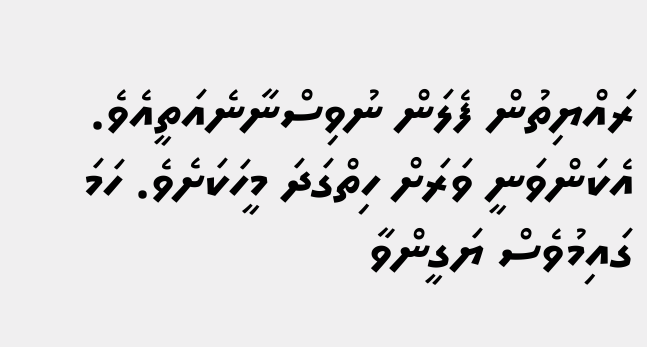ރައްޔިތުން ފެލަން ނުވިސްނާނެއަތީއެވެ. އެކަންވަނީ ވަރަށް ހިތްގަދަ މީހަކަށެވެ. ހަމަ ގައިމުވެސް ޔަގީންވާ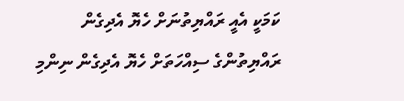ކަމަކީ އެއީ ރައްޔިތުނަށް ހެޔޮ އެދިގެން ރައްޔިތުންގެ ސިއްހަތަށް ހެޔޮ އެދިގެން ނިންމި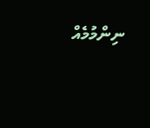ނިންމުމެއް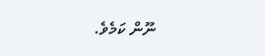ނޫން ކަމެވެ.